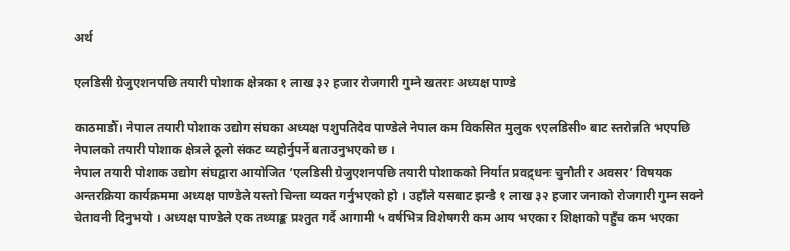अर्थ

एलडिसी ग्रेजुएशनपछि तयारी पोशाक क्षेत्रका १ लाख ३२ हजार रोजगारी गुम्ने खतराः अध्यक्ष पाण्डे

काठमाडौँ। नेपाल तयारी पोशाक उद्योग संघका अध्यक्ष पशुपतिदेव पाण्डेले नेपाल कम विकसित मुलुक ९एलडिसी० बाट स्तरोन्नति भएपछि नेपालको तयारी पोशाक क्षेत्रले ठूलो संकट व्यहोर्नुपर्ने बताउनुभएको छ ।
नेपाल तयारी पोशाक उद्योग संघद्वारा आयोजित ‘एलडिसी ग्रेजुएशनपछि तयारी पोशाकको निर्यात प्रवद्र्धनः चुनौती र अवसर’ विषयक अन्तरक्रिया कार्यक्रममा अध्यक्ष पाण्डेले यस्तो चिन्ता व्यक्त गर्नुभएको हो । उहाँले यसबाट झन्डै १ लाख ३२ हजार जनाको रोजगारी गुम्न सक्ने चेतावनी दिनुभयो । अध्यक्ष पाण्डेले एक तथ्याङ्क प्रश्तुत गर्दै आगामी ५ वर्षभित्र विशेषगरी कम आय भएका र शिक्षाको पहुँच कम भएका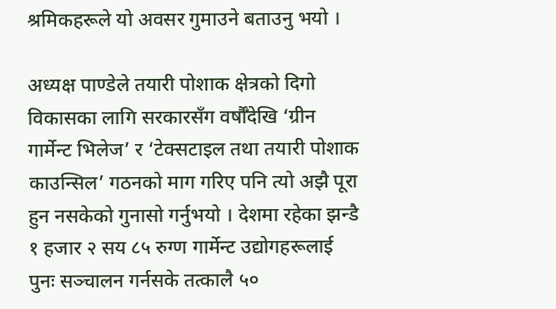श्रमिकहरूले यो अवसर गुमाउने बताउनु भयो ।

अध्यक्ष पाण्डेले तयारी पोशाक क्षेत्रको दिगो विकासका लागि सरकारसँग वर्षौँदेखि ‘ग्रीन गार्मेन्ट भिलेज’ र ‘टेक्सटाइल तथा तयारी पोशाक काउन्सिल’ गठनको माग गरिए पनि त्यो अझै पूरा हुन नसकेको गुनासो गर्नुभयो । देशमा रहेका झन्डै १ हजार २ सय ८५ रुग्ण गार्मेन्ट उद्योगहरूलाई पुनः सञ्चालन गर्नसके तत्कालै ५०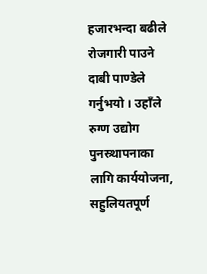हजारभन्दा बढीले रोजगारी पाउने दाबी पाण्डेले गर्नुभयो । उहाँले रुग्ण उद्योग पुनस्र्थापनाका लागि कार्ययोजना, सहुलियतपूर्ण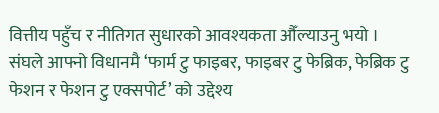वित्तीय पहुँच र नीतिगत सुधारको आवश्यकता औँल्याउनु भयो । संघले आफ्नो विधानमै ‘फार्म टु फाइबर, फाइबर टु फेब्रिक, फेब्रिक टु फेशन र फेशन टु एक्सपोर्ट’ को उद्देश्य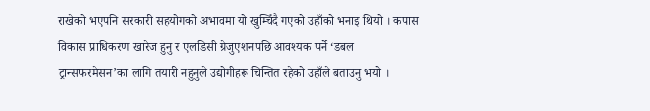राखेको भएपनि सरकारी सहयोगको अभावमा यो खुम्चिँदै गएको उहाँको भनाइ थियो । कपास विकास प्राधिकरण खारेज हुनु र एलडिसी ग्रेजुएशनपछि आवश्यक पर्ने ‘डबल ट्रान्सफरमेसन’का लागि तयारी नहुनुले उद्योगीहरू चिन्तित रहेको उहाँले बताउनु भयो ।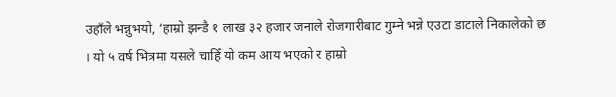उहाँले भन्नुभयो, ‘हाम्रो झन्डै १ लाख ३२ हजार जनाले रोजगारीबाट गुम्ने भन्ने एउटा डाटाले निकालेको छ । यो ५ वर्ष भित्रमा यसले चाहिँ यो कम आय भएको र हाम्रो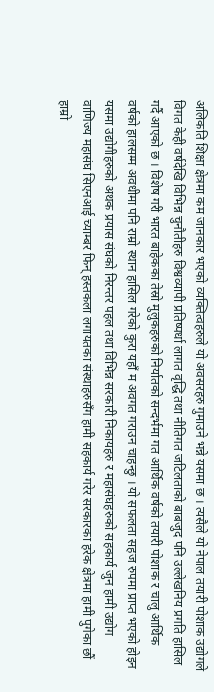अलिकति शिक्षा क्षेत्रमा कम जानकार भएको व्यक्तित्वहरुले यो अवसरहरु गुमाउने भन्ने यसमा छ । त्यसैले यो नेपाल तयारी पोशाक उद्योगले विगत केही वर्षदेखि विभिन्न चुनौतीहरु विश्वव्यापी प्रतिष्पर्धा लागत वृद्धि तथा नीतिगत जटिलताको बाबजुद पनि उल्लेखनिय प्रगति हासिल गर्दै आएको छ । विशेष गरी भारत बाहेकका तेस्रो मुलुकहरुको निर्यातको सन्दर्भमा गत आर्थिक वर्षको तयारी पोशाक र चालु आर्थिक वर्षको हालसम्म अवधीमा पनि राम्रो स्थान हासिल गरेको कुरा यहाँ म अवगत गराउन चाहन्छु । यो सफलता सहज रुपमा प्राप्त भएको होइन यसमा उद्योगीहरुको अथक प्रयास संघको निरन्तर पहल तथा विभिन्न सरकारी निकायहरु र महासंघहरुको सहकार्य जुन हामी उद्योग वाणिज्य महासंघ सिएनआई च्याम्बर फिन् हस्तकला लगायतका संस्थाहरुसँग हामी सहकार्य गरेर सरकारका हरेक क्षेत्रमा हामी पुगेका छौं हाम्रो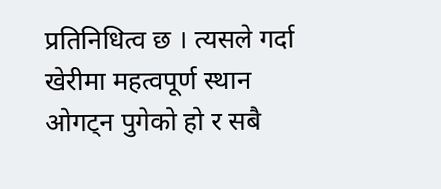प्रतिनिधित्व छ । त्यसले गर्दा खेरीमा महत्वपूर्ण स्थान ओगट्न पुगेको हो र सबै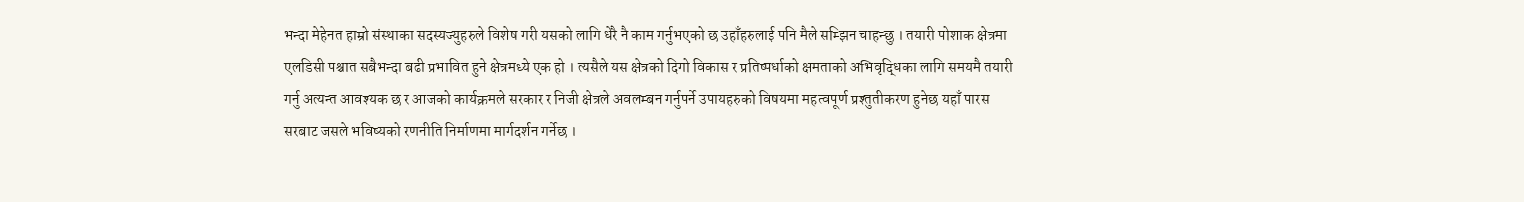भन्दा मेहेनत हाम्रो संस्थाका सदस्यज्युहरुले विशेष गरी यसको लागि धेरै नै काम गर्नुभएको छ उहाँहरुलाई पनि मैले सम्झिन चाहन्छु । तयारी पोशाक क्षेत्रमा एलडिसी पश्चात सबैभन्दा बढी प्रभावित हुने क्षेत्रमध्ये एक हो । त्यसैले यस क्षेत्रको दिगो विकास र प्रतिष्पर्धाको क्षमताको अभिवृद्धिका लागि समयमै तयारी गर्नु अत्यन्त आवश्यक छ र आजको कार्यक्रमले सरकार र निजी क्षेत्रले अवलम्बन गर्नुपर्ने उपायहरुको विषयमा महत्वपूर्ण प्रश्तुतीकरण हुनेछ यहाँ पारस सरबाट जसले भविष्यको रणनीति निर्माणमा मार्गदर्शन गर्नेछ ।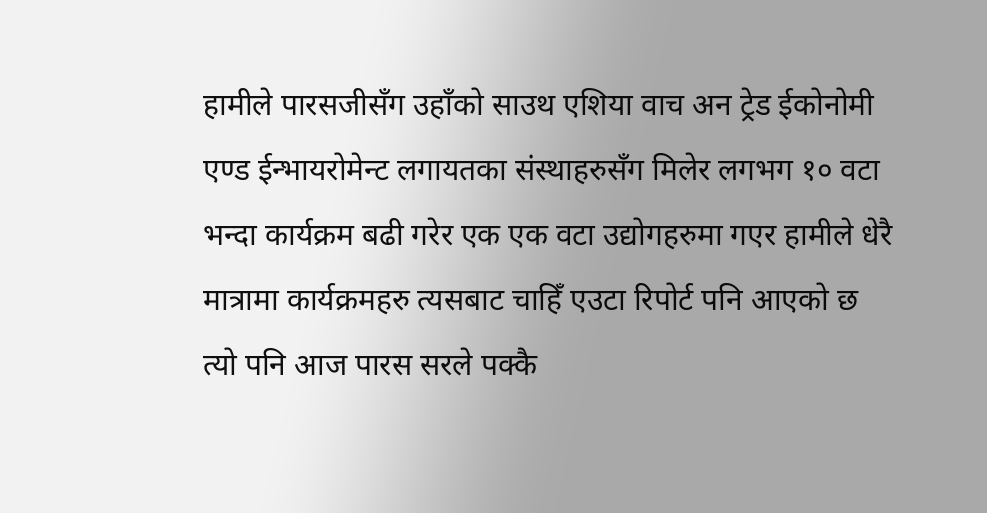हामीले पारसजीसँग उहाँको साउथ एशिया वाच अन ट्रेड ईकोनोमी एण्ड ईन्भायरोमेन्ट लगायतका संस्थाहरुसँग मिलेर लगभग १० वटा भन्दा कार्यक्रम बढी गरेर एक एक वटा उद्योगहरुमा गएर हामीले धेरै मात्रामा कार्यक्रमहरु त्यसबाट चाहिँ एउटा रिपोर्ट पनि आएको छ त्यो पनि आज पारस सरले पक्कै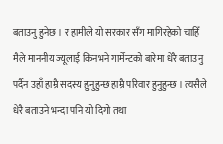बताउनु हुनेछ । र हामीले यो सरकार सँग मागिरहेको चाहिँ मैले माननीय ज्यूलाई किनभने गार्मेन्टको बारेमा धेरै बताउनु पर्दैन उहाँ हाम्रै सदस्य हुनुहुन्छ हाम्रै परिवार हुनुहुन्छ । त्यसैले धेरै बताउने भन्दा पनि यो दिगो तथा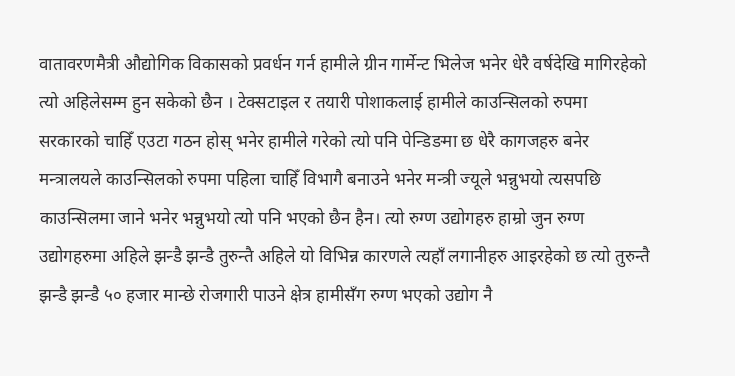वातावरणमैत्री औद्योगिक विकासको प्रवर्धन गर्न हामीले ग्रीन गार्मेन्ट भिलेज भनेर धेरै वर्षदेखि मागिरहेको त्यो अहिलेसम्म हुन सकेको छैन । टेक्सटाइल र तयारी पोशाकलाई हामीले काउन्सिलको रुपमा सरकारको चाहिँ एउटा गठन होस् भनेर हामीले गरेको त्यो पनि पेन्डिङमा छ धेरै कागजहरु बनेर मन्त्रालयले काउन्सिलको रुपमा पहिला चाहिँ विभागै बनाउने भनेर मन्त्री ज्यूले भन्नुभयो त्यसपछि काउन्सिलमा जाने भनेर भन्नुभयो त्यो पनि भएको छैन हैन। त्यो रुग्ण उद्योगहरु हाम्रो जुन रुग्ण उद्योगहरुमा अहिले झन्डै झन्डै तुरुन्तै अहिले यो विभिन्न कारणले त्यहाँ लगानीहरु आइरहेको छ त्यो तुरुन्तै झन्डै झन्डै ५० हजार मान्छे रोजगारी पाउने क्षेत्र हामीसँग रुग्ण भएको उद्योग नै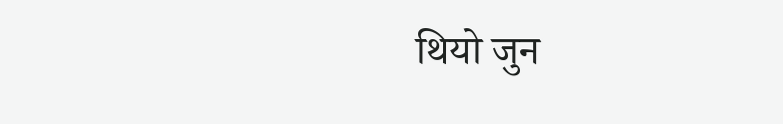थियो जुन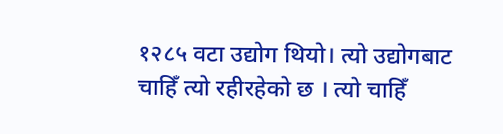१२८५ वटा उद्योग थियो। त्यो उद्योगबाट चाहिँ त्यो रहीरहेको छ । त्यो चाहिँ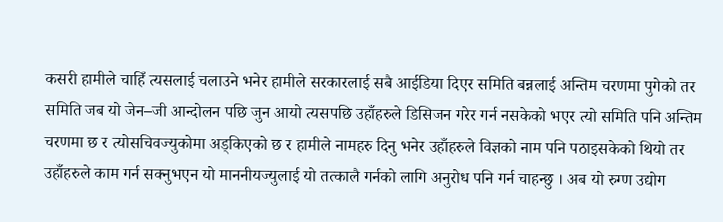कसरी हामीले चाहिँ त्यसलाई चलाउने भनेर हामीले सरकारलाई सबै आईडिया दिएर समिति बन्नलाई अन्तिम चरणमा पुगेको तर समिति जब यो जेन–जी आन्दोलन पछि जुन आयो त्यसपछि उहाँहरुले डिसिजन गरेर गर्न नसकेको भएर त्यो समिति पनि अन्तिम चरणमा छ र त्योसचिवज्युकोमा अड्किएको छ र हामीले नामहरु दिनु भनेर उहाँहरुले विज्ञको नाम पनि पठाइसकेको थियो तर उहाँहरुले काम गर्न सक्नुभएन यो माननीयज्युलाई यो तत्कालै गर्नको लागि अनुरोध पनि गर्न चाहन्छु । अब यो रुग्ण उद्योग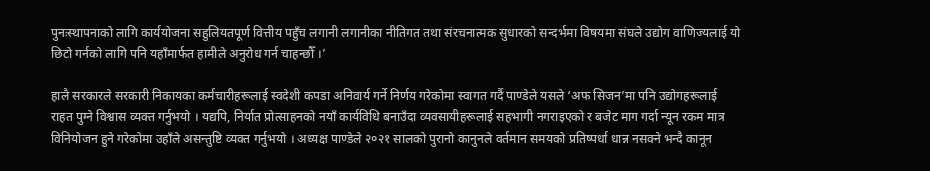पुनःस्थापनाको लागि कार्ययोजना सहुलियतपूर्ण वित्तीय पहुँच लगानी लगानीका नीतिगत तथा संरचनात्मक सुधारको सन्दर्भमा विषयमा संघले उद्योग वाणिज्यलाई यो छिटो गर्नको लागि पनि यहाँमार्फत हामीले अनुरोध गर्न चाहन्छौँ ।’

हालै सरकारले सरकारी निकायका कर्मचारीहरूलाई स्वदेशी कपडा अनिवार्य गर्ने निर्णय गरेकोमा स्वागत गर्दै पाण्डेले यसले ‘अफ सिजन’मा पनि उद्योगहरूलाई राहत पुग्ने विश्वास व्यक्त गर्नुभयो । यद्यपि, निर्यात प्रोत्साहनको नयाँ कार्यविधि बनाउँदा व्यवसायीहरूलाई सहभागी नगराइएको र बजेट माग गर्दा न्यून रकम मात्र विनियोजन हुने गरेकोमा उहाँले असन्तुष्टि व्यक्त गर्नुभयो । अध्यक्ष पाण्डेले २०२१ सालको पुरानो कानुनले वर्तमान समयको प्रतिष्पर्धा धान्न नसक्ने भन्दै कानून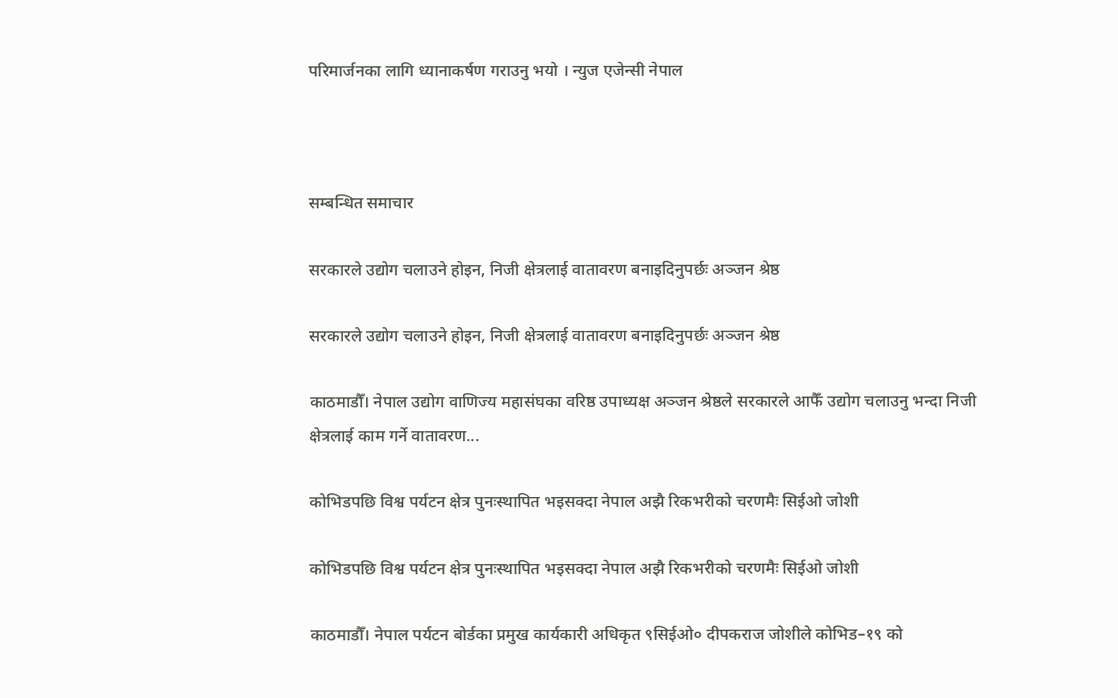परिमार्जनका लागि ध्यानाकर्षण गराउनु भयो । न्युज एजेन्सी नेपाल



सम्बन्धित समाचार

सरकारले उद्योग चलाउने होइन, निजी क्षेत्रलाई वातावरण बनाइदिनुपर्छः अञ्जन श्रेष्ठ

सरकारले उद्योग चलाउने होइन, निजी क्षेत्रलाई वातावरण बनाइदिनुपर्छः अञ्जन श्रेष्ठ

काठमाडौँ। नेपाल उद्योग वाणिज्य महासंघका वरिष्ठ उपाध्यक्ष अञ्जन श्रेष्ठले सरकारले आफैँ उद्योग चलाउनु भन्दा निजी क्षेत्रलाई काम गर्ने वातावरण...

कोभिडपछि विश्व पर्यटन क्षेत्र पुनःस्थापित भइसक्दा नेपाल अझै रिकभरीको चरणमैः सिईओ जोशी

कोभिडपछि विश्व पर्यटन क्षेत्र पुनःस्थापित भइसक्दा नेपाल अझै रिकभरीको चरणमैः सिईओ जोशी

काठमाडौँ। नेपाल पर्यटन बोर्डका प्रमुख कार्यकारी अधिकृत ९सिईओ० दीपकराज जोशीले कोभिड–१९ को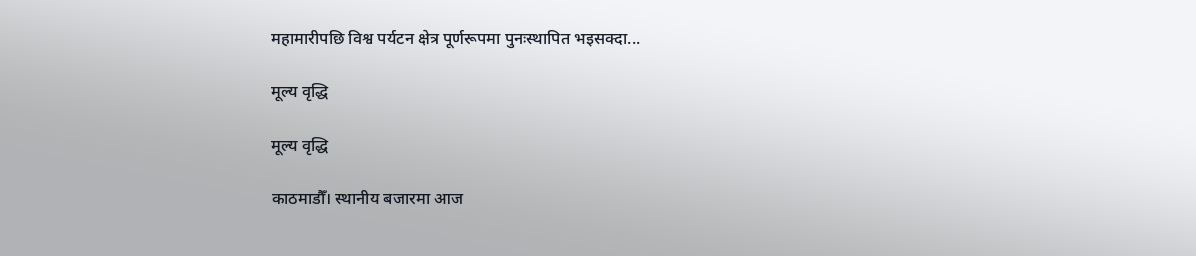महामारीपछि विश्व पर्यटन क्षेत्र पूर्णरूपमा पुनःस्थापित भइसक्दा...

मूल्य वृद्धि

मूल्य वृद्धि

काठमाडौँ। स्थानीय बजारमा आज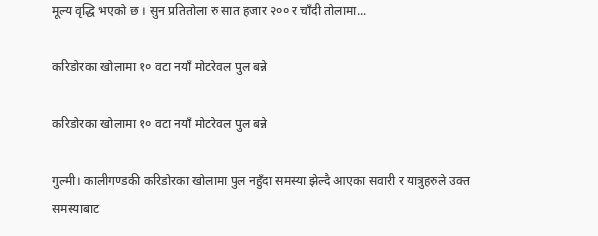मूल्य वृद्धि भएको छ । सुन प्रतितोला रु सात हजार २०० र चाँदी तोलामा...

करिडोरका खोलामा १० वटा नयाँ मोटरेवल पुल बन्ने

करिडोरका खोलामा १० वटा नयाँ मोटरेवल पुल बन्ने

गुल्मी। कालीगण्डकी करिडोरका खोलामा पुल नहुँदा समस्या झेल्दै आएका सवारी र यात्रुहरुले उक्त समस्याबाट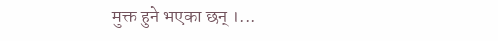मुक्त हुने भएका छन् ।...